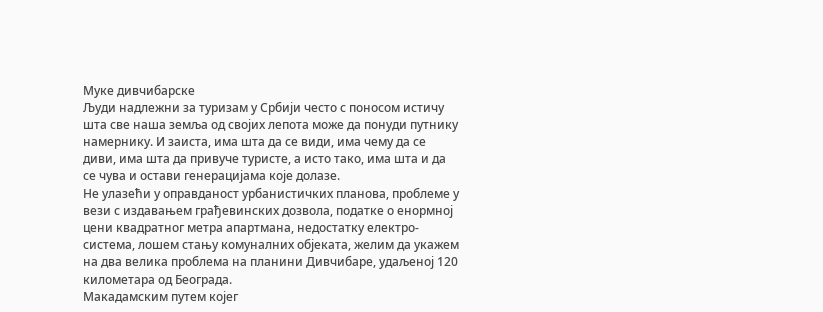Муке дивчибарске
Људи надлежни за туризам у Србији често с поносом истичу шта све наша земља од својих лепота може да понуди путнику намернику. И заиста, има шта да се види, има чему да се диви, има шта да привуче туристе, а исто тако, има шта и да се чува и остави генерацијама које долазе.
Не улазећи у оправданост урбанистичких планова, проблеме у вези с издавањем грађевинских дозвола, податке о енормној цени квадратног метра апартмана, недостатку електро-система, лошем стању комуналних објеката, желим да укажем на два велика проблема на планини Дивчибаре, удаљеној 120 километара од Београда.
Макадамским путем којег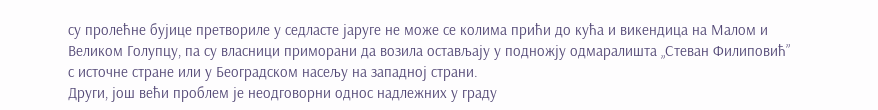су пролећне бујице претвориле у седласте јаруге не може се колима прићи до кућа и викендица на Малом и Великом Голупцу, па су власници приморани да возила остављају у подножју одмаралишта „Стеван Филиповић” с источне стране или у Београдском насељу на западној страни.
Други, још већи проблем је неодговорни однос надлежних у граду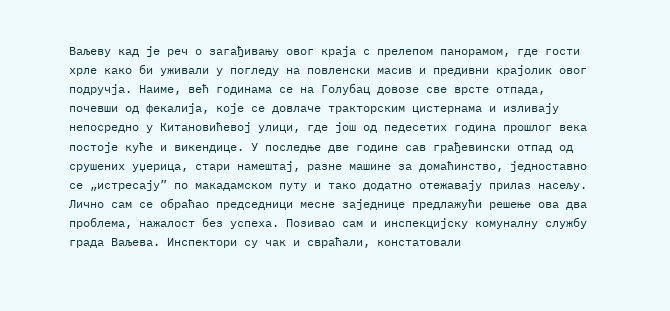Ваљеву кад је реч о загађивању овог краја с прелепом панорамом, где гости хрле како би уживали у погледу на повленски масив и предивни крајолик овог подручја. Наиме, већ годинама се на Голубац довозе све врсте отпада, почевши од фекалија, које се довлаче тракторским цистернама и изливају непосредно у Китановићевој улици, где још од педесетих година прошлог века постоје куће и викендице. У последње две године сав грађевински отпад од срушених уџерица, стари намештај, разне машине за домаћинство, једноставно се „истресају” по макадамском путу и тако додатно отежавају прилаз насељу.
Лично сам се обраћао председници месне заједнице предлажући решење ова два проблема, нажалост без успеха. Позивао сам и инспекцијску комуналну службу града Ваљева. Инспектори су чак и свраћали, констатовали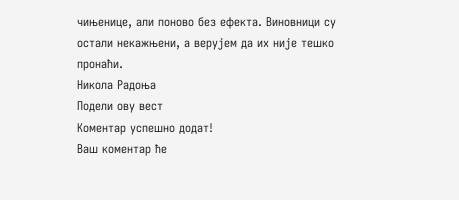чињенице, али поново без ефекта. Виновници су остали некажњени, а верујем да их није тешко пронаћи.
Никола Радоња
Подели ову вест
Комeнтар успeшно додат!
Ваш комeнтар ћe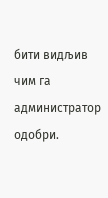бити видљив чим га администратор одобри.